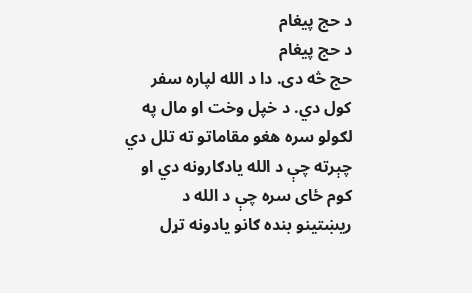د حج پیغام
د حج پیغام
حج څه دی. دا د الله لپاره سفر کول دي. د خپل وخت او مال په لګولو سره هغو مقاماتو ته تلل دي چېرته چې د الله یادګارونه دي او کوم ځای سره چې د الله د ریښتینو بنده ګانو یادونه تړل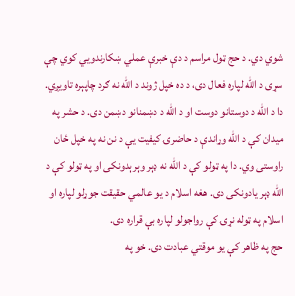شوي دي. د حج ټول مراسم د دې خبرې عملي ښکارندويي کوي چې سړی د الله لپاره فعال دی، د ده خپل ژوند د الله نه ګرد چاپېره تاویږي. دا د الله د دوستانو دوست او د الله د دښمنانو دښمن دی. د حشر په میدان کې د الله وړاندې د حاضرۍ کیفیت یې د نن نه په خپل ځان راوستی وي. دا په ټولو کې د الله نه ډېر وېرېدونکی او په ټولو کې د الله ډېر یادونکی دی. هغه اسلام د یو عالمي حقیقت جوړلو لپاره او اسلام په ټوله نړۍ کې رواجولو لپاره بې قراره دی.
حج په ظاهر کې یو موقتي عبادت دی. خو په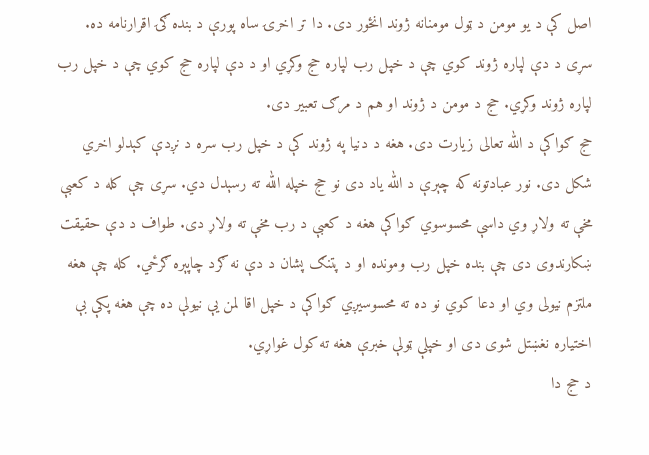اصل کې د یو مومن د ټول مومنانه ژوند انځور دی. دا تر اخرۍ ساه پورې د بنده ګۍ اقرارنامه ده. سړی د دې لپاره ژوند کوي چې د خپل رب لپاره حج وکړي او د دې لپاره حج کوي چې د خپل رب لپاره ژوند وکړي. حج د مومن د ژوند او هم د مرګ تعبیر دی.
حج ګواکې د الله تعالی زیارت دی. هغه د دنیا په ژوند کې د خپل رب سره د نږدې کېدلو اخري شکل دی. نور عبادتونه که چېرې د الله یاد دی نو حج خپله الله ته رسېدل دي. سړی چې کله د کعبې مخې ته ولاړ وي داسې محسوسوي ګواکې هغه د کعبې د رب مخې ته ولاړ دی. طواف د دې حقیقت ښکارندوی دی چې بنده خپل رب ومونده او د پتنګ پشان د دې نه ګرد چاپېره ګرځي. کله چې هغه ملتزم نیولی وي او دعا کوي نو ده ته محسوسیږي ګواکې د خپل اقا لمن یې نیولې ده چې هغه پکې بې اختیاره نغښتل شوی دی او خپلې ټولې خبرې هغه ته کول غواړي.
د حج دا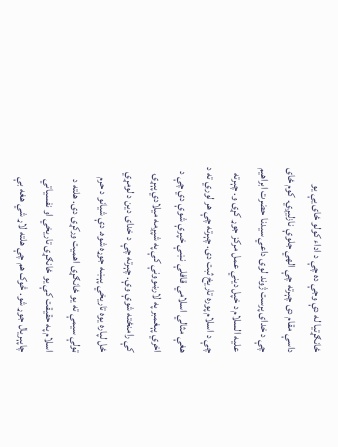ځانګړتیا له دې وجې ده چې د اداء کولو ځای یې یو داسې مقام دی چېرته چې الهي جلوې نازلیږي. کوم ځای چې د خدای پرست ژوند لوی داعي سیدنا حضرت ابراهیم علیه السلام د خپل دیني عمل مرکز جوړ کړی و. چېرته چې د اسلام پوره تاریخ ثبت دی. چېرته چې هر لوري ته د هغې مثالي اسلامي قافلې نښې خپرې شوې دي چې د اخري پېغمبر په لارښوونې کې په شپږمه میلادي پېړۍ کې رامنځته شوې وې. چېرته چې د خدای دین د لومړي ځل لپاره یوه تاریخي پېښه جوړه شوه. دې شیانو د حرم ټولې سیمې ته یو ځانګړی اهمیت ورکړی دی. هلته د اسلام په حقیقت کې یو ځانګړی تاریخي او نفسیاتي چاپېریال جوړ شو. څوک هم چې هلته لاړ شي هغه بې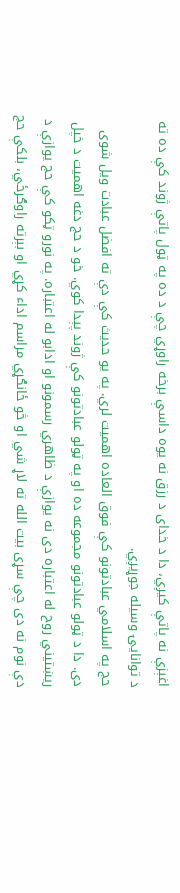اغېزې نه پاتې کیږي، دا د خدای د رزق نه یوه داسې برخه راوړي چې د ده په ټول پاتې ژوند کې ده ته د توانایۍ وسیله جوړیږي.
حج په اسلامي عبادتونو کې فوق العاده اهمیت لري. په یو حدیث کې دې ته افضل عبادت ویل شوی دی. دا د ټولو عبادتونو مجموعه ده او په ټولو عبادتونو کې ژوند پېدا کوي. خو د حج دغه اهمیت د خپل ريښتیني روح له اعتباره دی نه یوازې د ظاهري رسمونو او ادابو له اعتباره. په نورو ټکو کې حج یوازې د دې نوم نه دی چې سړی بیت الله ته لاړ شي او څو ځانګړي مراسم اداء کړي او بېرته راوګرځي، بلکې حج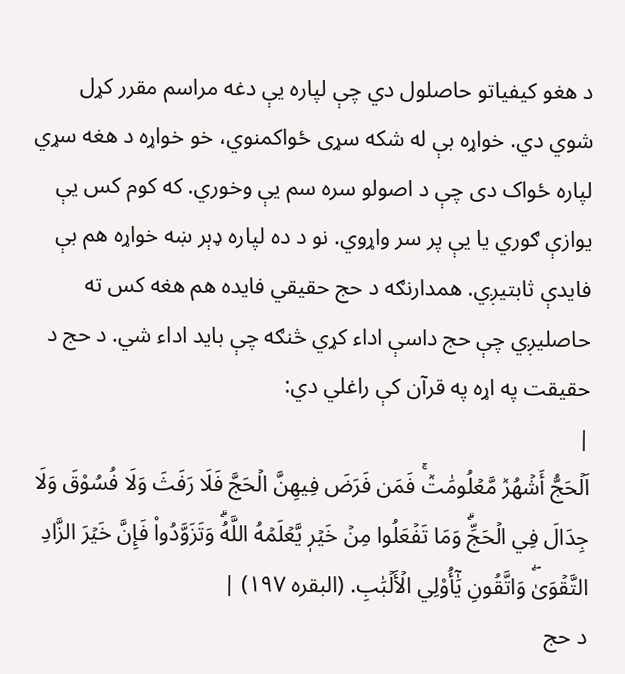د هغو کیفیاتو حاصلول دي چې لپاره یې دغه مراسم مقرر کړل شوي دي. خواړه بې له شکه سړی ځواکمنوي، خو خواړه د هغه سړي لپاره ځواک دی چې د اصولو سره سم یې وخوري. که کوم کس یې یوازې ګوري یا یې پر سر واړوي. نو د ده لپاره ډېر ښه خواړه هم بې فایدې ثابتیږي. همدارنګه د حج حقیقي فایده هم هغه کس ته حاصلیږي چې حج داسې اداء کړي څنګه چې باید اداء شي. د حج د حقیقت په اړه په قرآن کې راغلي دي:
|
اَلۡحَجُّ أَشۡهُرٞ مَّعۡلُومَٰتٞۚ فَمَن فَرَضَ فِيهِنَّ الۡحَجَّ فَلَا رَفَثَ وَلَا فُسُوْقَ وَلَا جِدَالَ فِي الۡحَجِّۗ وَمَا تَفۡعَلُوا مِنۡ خَيۡرٖ يَّعۡلَمۡهُ اللَّهُۗ وَتَزَوَّدُواْ فَإِنَّ خَيۡرَ الزَّادِ التَّقۡوَىٰۖ وَاتَّقُونِ يَٰٓأُوْلِي الۡأَلۡبَٰبِ. (البقره ۱۹۷) |
د حج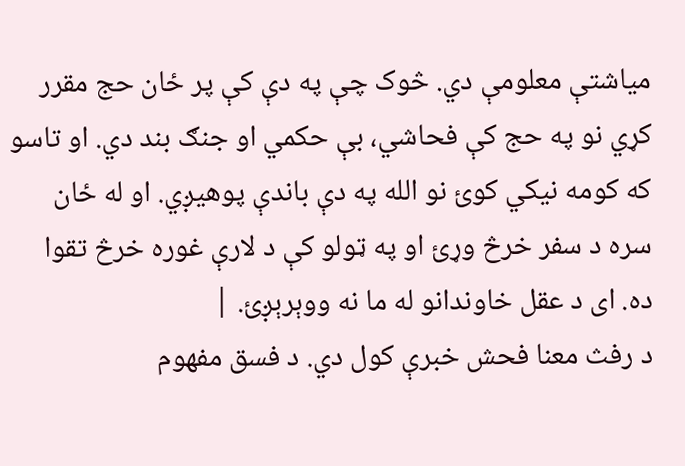میاشتې معلومې دي. څوک چې په دې کې پر ځان حج مقرر کړي نو په حج کې فحاشي، بې حکمي او جنګ بند دي. او تاسو که کومه نیکي کوئ نو الله په دې باندې پوهیږي. او له ځان سره د سفر خرڅ وړئ او په ټولو کې د لارې غوره خرڅ تقوا ده. ای د عقل خاوندانو له ما نه ووېرېږئ. |
د رفث معنا فحش خبرې کول دي. د فسق مفهوم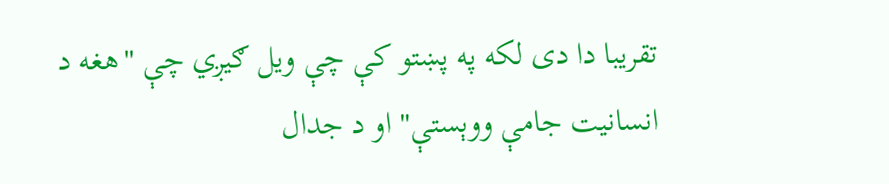تقریبا دا دی لکه په پښتو کې چې ویل ګیږي چې "هغه د انسانیت جامې ووېستې" او د جدال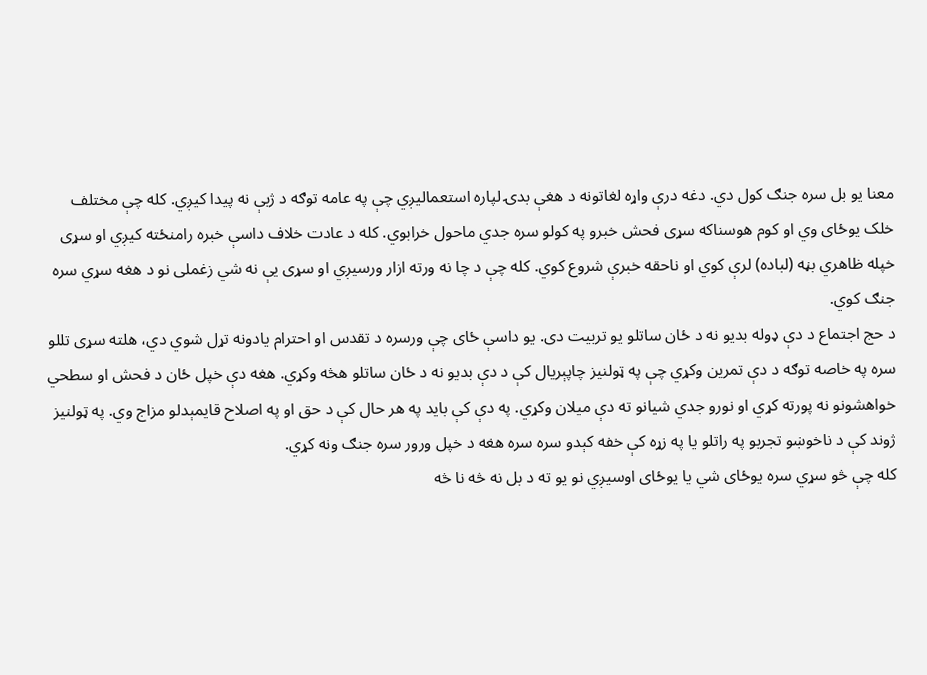معنا یو بل سره جنګ کول دي. دغه درې واړه لغاتونه د هغې بدۍ لپاره استعمالیږي چې په عامه توګه د ژبې نه پیدا کیږي. کله چې مختلف خلک یوځای وي او کوم هوسناکه سړی فحش خبرو په کولو سره جدي ماحول خرابوي. کله د عادت خلاف داسې خبره رامنځته کیږي او سړی خپله ظاهري بڼه (لباده) لرې کوي او ناحقه خبرې شروع کوي. کله چې د چا نه ورته ازار ورسیږي او سړی یې نه شي زغملی نو د هغه سړي سره جنګ کوي.
د حج اجتماع د دې ډوله بدیو نه د ځان ساتلو یو تربیت دی. یو داسې ځای چې ورسره د تقدس او احترام یادونه تړل شوي دي، هلته سړی تللو سره په خاصه توګه د دې تمرین وکړي چې په ټولنیز چاپېریال کې د دې بدیو نه د ځان ساتلو هڅه وکړي. هغه دې خپل ځان د فحش او سطحي خواهشونو نه پورته کړي او نورو جدي شیانو ته دې میلان وکړي. په دې کې باید په هر حال کې د حق او په اصلاح قایمېدلو مزاج وي. په ټولنیز ژوند کې د ناخوښو تجربو په راتلو یا په زړه کې خفه کېدو سره سره هغه د خپل ورور سره جنګ ونه کړي.
کله چې څو سړي سره یوځای شي یا یوځای اوسیږي نو یو ته د بل نه څه نا څه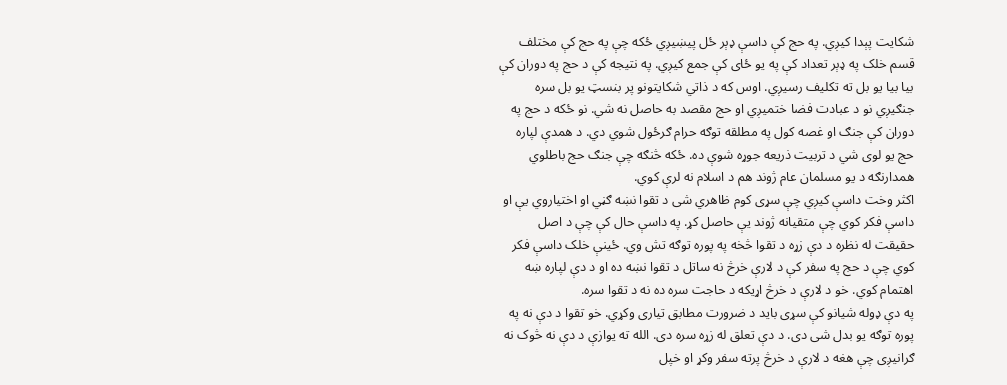شکایت پېدا کیږي. په حج کې داسې ډېر ځل پیښیږي ځکه چې په حج کې مختلف قسم خلک په ډېر تعداد کې په یو ځای کې جمع کیږي. په نتیجه کې د حج په دوران کې بیا بیا یو بل ته تکلیف رسیږي. اوس که د ذاتي شکایتونو پر بنسټ یو بل سره جنګیږي نو د عبادت فضا ختمیږي او حج مقصد به حاصل نه شي. نو ځکه د حج په دوران کې جنګ او غصه کول په مطلقه توګه حرام ګرځول شوي دي. د همدې لپاره حج یو لوی شي د تربیت ذریعه جوړه شوې ده. ځکه څنګه چې جنګ حج باطلوي همدارنګه د یو مسلمان عام ژوند هم د اسلام نه لرې کوي.
اکثر وخت داسې کیږي چې سړی کوم ظاهري شی د تقوا نښه ګڼي او اختیاروي یې او داسې فکر کوي چې متقیانه ژوند يې حاصل کړ. په داسې حال کې چې د اصل حقیقت له نظره د دې زړه د تقوا څخه په پوره توګه تش وي. ځینې خلک داسې فکر کوي چې د حج په سفر کې د لارې خرڅ نه ساتل د تقوا نښه ده او د دې لپاره ښه اهتمام کوي. خو د لارې د خرڅ اړیکه د حاجت سره ده نه د تقوا سره.
په دې ډوله شیانو کې سړی باید د ضرورت مطابق تیاری وکړي. خو تقوا د دې نه په پوره توګه یو بدل شی دی. د دې تعلق له زړه سره دی. الله ته یوازې د دې نه څوک نه ګرانیږی چې هغه د لارې د خرڅ پرته سفر وکړ او خپل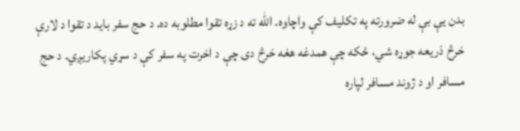بدن یې بې له ضرورته په تکلیف کې واچاوه. الله ته د زړه تقوا مطلوبه ده. د حج سفر باید د تقوا د لارې خرڅ ذریعه جوړه شي، ځکه چې همدغه هغه خرڅ دی چې د اخرت په سفر کې د سړي پکاریږي. د حج مسافر او د ژوند مسافر لپاره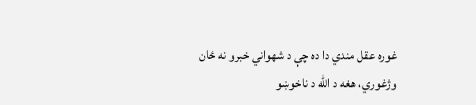غوره عقل مندي دا ده چې د شهواني خبرو نه ځان وژغوري، هغه د الله د ناخوښو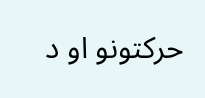حرکتونو او د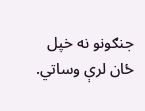جنګونو نه خپل ځان لرې وساتي.